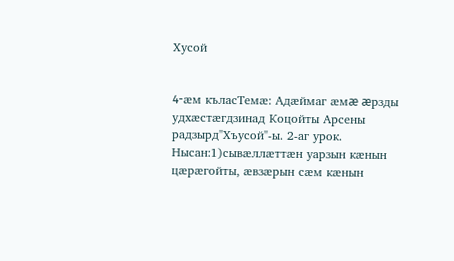Хусой


4-æм къласТемæ: Адæймаг æмæ æрзды удхæстæгдзинад Коцойты Арсены радзырд"Хъусой"-ы. 2-аг урок.
Нысан:1)сывæллæттæн уарзын кæнын цæрæгойты, æвзæрын сæм кæнын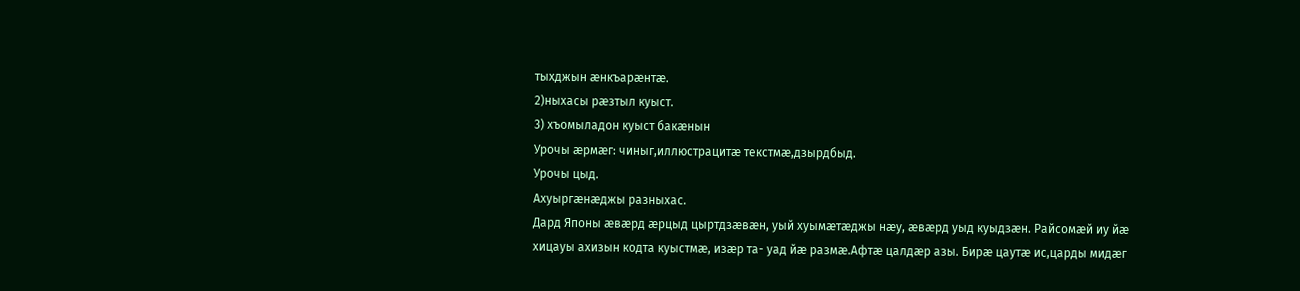тыхджын æнкъарæнтæ.
2)ныхасы рæзтыл куыст.
3) хъомыладон куыст бакæнын
Урочы æрмæг: чиныг,иллюстрацитæ текстмæ,дзырдбыд.
Урочы цыд.
Ахуыргæнæджы разныхас.
Дард Японы æвæрд æрцыд цыртдзæвæн, уый хуымæтæджы нæу, æвæрд уыд куыдзæн. Райсомæй иу йæ хицауы ахизын кодта куыстмæ, изæр та- уад йæ размæ.Афтæ цалдæр азы. Бирæ цаутæ ис,царды мидæг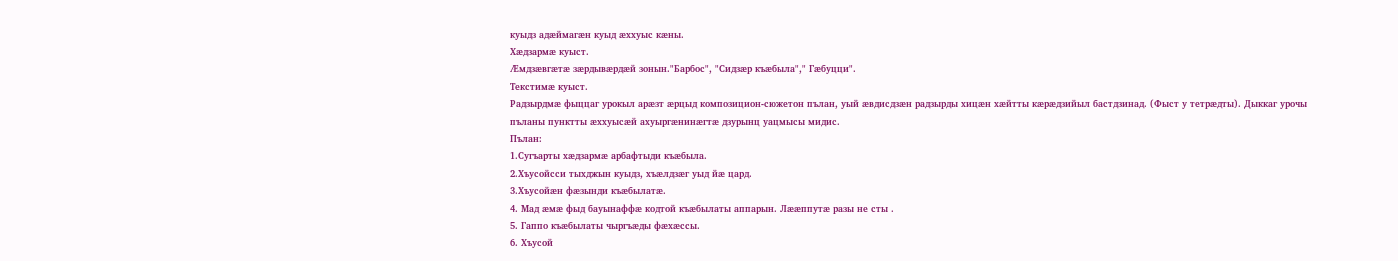куыдз адæймагæн куыд æххуыс кæны.
Хæдзармæ куыст.
Æмдзæвгæтæ зæрдывæрдæй зонын."Барбос", "Сидзæр къæбыла"," Гæбуцци".
Текстимæ куыст.
Радзырдмæ фыццаг урокыл арæзт æрцыд композицион-сюжетон пълан, уый æвдисдзæн радзырды хицæн хæйтты кæрæдзийыл бастдзинад. (Фыст у тетрæдты). Дыккаг урочы пъланы пунктты æххуысæй ахуыргæнинæгтæ дзурынц уацмысы мидис.
Пълан:
1.Сугъарты хæдзармæ арбафтыди къæбыла.
2.Хъусойсси тыхджын куыдз, хъæлдзæг уыд йæ цард.
3.Хъусойæн фæзынди къæбылатæ.
4. Мад æмæ фыд бауынаффæ кодтой къæбылаты аппарын. Лææппутæ разы не сты .
5. Гаппо къæбылаты чыргъæды фæхæссы.
6. Хъусой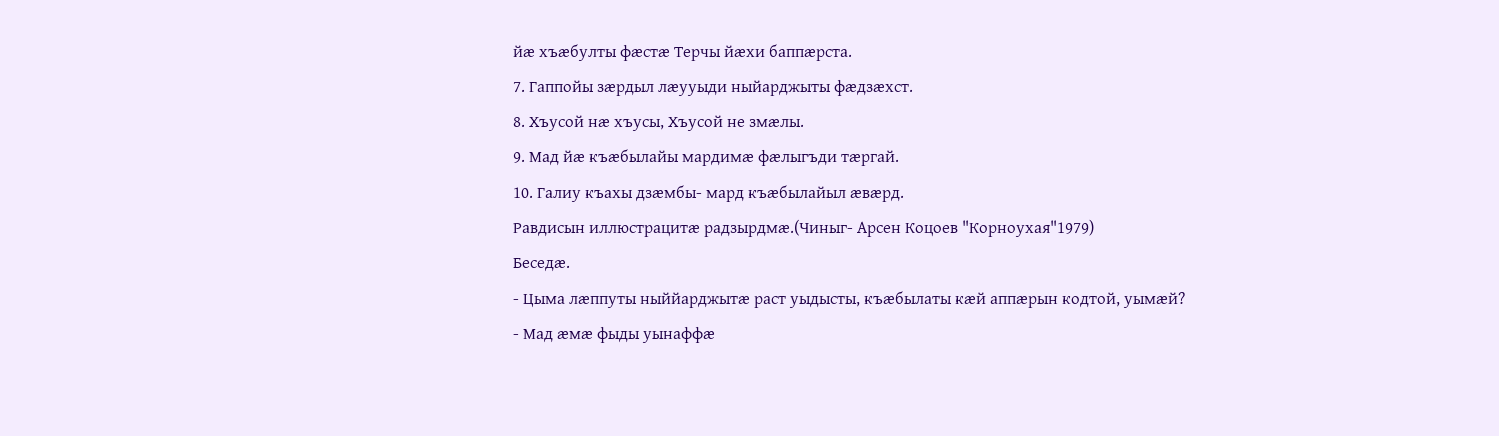йæ хъæбулты фæстæ Терчы йæхи баппæрста.
7. Гаппойы зæрдыл лæууыди ныйарджыты фæдзæхст.
8. Хъусой нæ хъусы, Хъусой не змæлы.
9. Мад йæ къæбылайы мардимæ фæлыгъди тæргай.
10. Галиу къахы дзæмбы- мард къæбылайыл æвæрд.
Равдисын иллюстрацитæ радзырдмæ.(Чиныг- Арсен Коцоев "Корноухая"1979)
Беседæ.
- Цыма лæппуты ныййарджытæ раст уыдысты, къæбылаты кæй аппæрын кодтой, уымæй?
- Мад æмæ фыды уынаффæ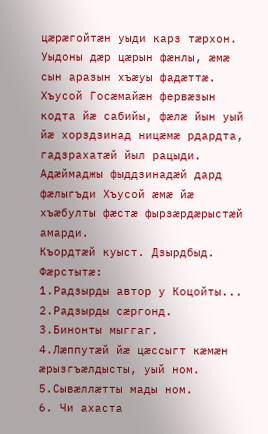цæрæгойтæн уыди карз тæрхон. Уыдоны дæр цæрын фæнлы, æмæ сын аразын хъæуы фадæттæ. Хъусой Госæмайæн фервæзын кодта йæ сабийы, фæлæ йын уый йæ хорздзинад ницæмæ рдардта, гадзрахатæй йыл рацыди. Адæймаджы фыддзинадæй дард фæлыгъди Хъусой æмæ йæ хъæбулты фæстæ фырзæрдæрыстæй амарди.
Къордтæй куыст. Дзырдбыд.
Фæрстытæ:
1.Радзырды автор у Коцойты...
2.Радзырды сæргонд.
3.Бинонты мыггаг.
4.Лæппутæй йæ цæссыгт кæмæн æрызгъæлдысты, уый ном.
5.Сывæллæтты мады ном.
6. Чи ахаста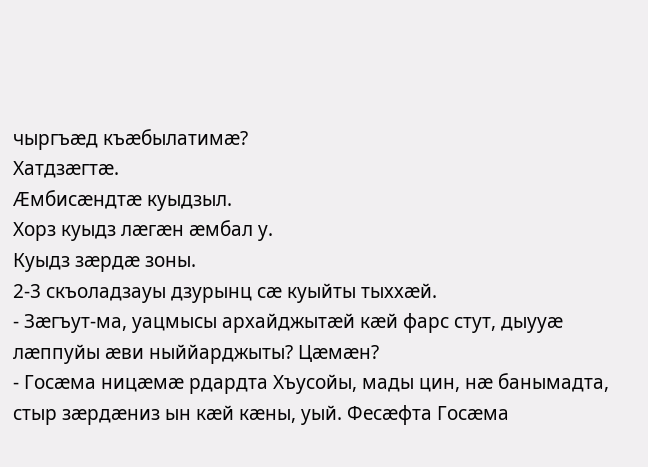чыргъæд къæбылатимæ?
Хатдзæгтæ.
Æмбисæндтæ куыдзыл.
Хорз куыдз лæгæн æмбал у.
Куыдз зæрдæ зоны.
2-3 скъоладзауы дзурынц сæ куыйты тыххæй.
- Зæгъут-ма, уацмысы архайджытæй кæй фарс стут, дыууæ лæппуйы æви ныййарджыты? Цæмæн?
- Госæма ницæмæ рдардта Хъусойы, мады цин, нæ банымадта, стыр зæрдæниз ын кæй кæны, уый. Фесæфта Госæма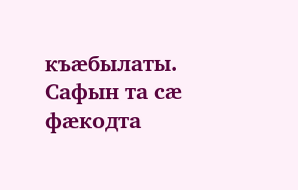къæбылаты. Сафын та сæ фæкодта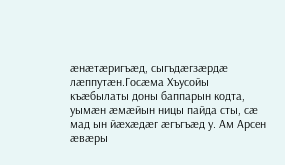æнæтæригъæд, сыгъдæгзæрдæ лæппутæн.Госæма Хъусойы къæбылаты доны баппарын кодта, уымæн æмæйын ницы пайда сты, сæ мад ын йæхæдæг æгъгъæд у. Ам Арсен æвæры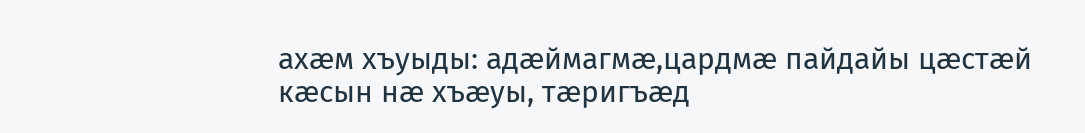ахæм хъуыды: адæймагмæ,цардмæ пайдайы цæстæй кæсын нæ хъæуы, тæригъæд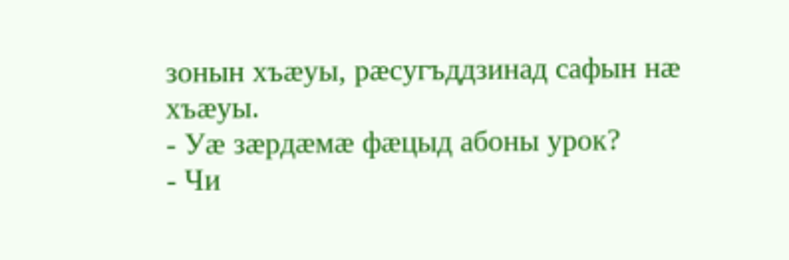зонын хъæуы, рæсугъддзинад сафын нæ хъæуы.
- Уæ зæрдæмæ фæцыд абоны урок?
- Чи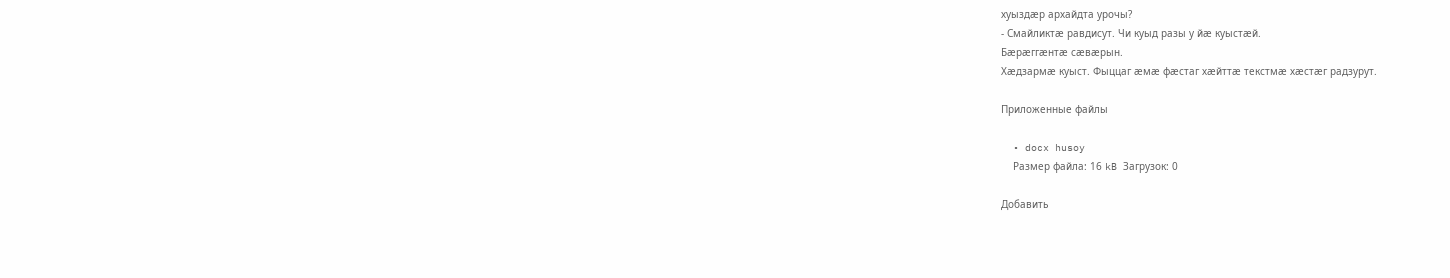хуыздæр архайдта урочы?
- Смайликтæ равдисут. Чи куыд разы у йæ куыстæй.
Бæрæггæнтæ сæвæрын.
Хæдзармæ куыст. Фыццаг æмæ фæстаг хæйттæ текстмæ хæстæг радзурут.

Приложенные файлы

  • docx husoy
    Размер файла: 16 kB Загрузок: 0

Добавить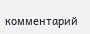комментарий